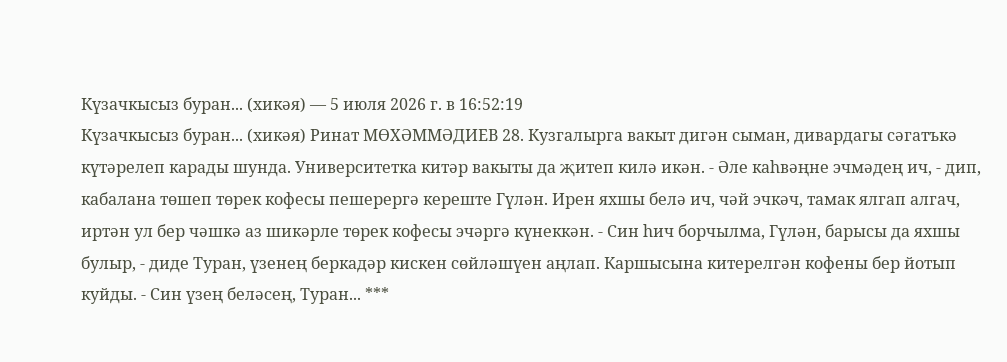Күзачкысыз буран... (хикәя) — 5 июля 2026 г. в 16:52:19
Күзачкысыз буран... (хикәя) Ринат МӨХӘММӘДИЕВ 28. Кузгалырга вакыт дигән сыман, дивардагы сәгатъкә күтәрелеп карады шунда. Университетка китәр вакыты да җитеп килә икән. - Әле каһвәңне эчмәдең ич, - дип, кабалана төшеп төрек кофесы пешерергә кереште Гүлән. Ирен яхшы белә ич, чәй эчкәч, тамак ялгап алгач, иртән ул бер чәшкә аз шикәрле төрек кофесы эчәргә күнеккән. - Син һич борчылма, Гүлән, барысы да яхшы булыр, - диде Туран, үзенең беркадәр кискен сөйләшүен аңлап. Каршысына китерелгән кофены бер йотып куйды. - Син үзең беләсең, Туран... ***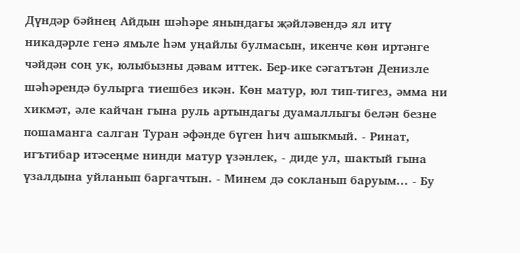Дүндәр бәйнең Айдын шәһәре янындагы җәйләвендә ял итү никадәрле генә ямьле һәм уңайлы булмасын, икенче көн иртәнге чәйдән соң ук, юлыбызны дәвам иттек. Бер-ике сәгатътән Денизле шәһәрендә булырга тиешбез икән. Көн матур, юл тип-тигез, әмма ни хикмәт, әле кайчан гына руль артындагы дуамаллыгы белән безне пошаманга салган Туран әфәнде бүген һич ашыкмый. - Ринат, игътибар итәсеңме нинди матур үзәнлек, - диде ул, шактый гына үзалдына уйланып баргачтын. - Минем дә сокланып баруым... - Бу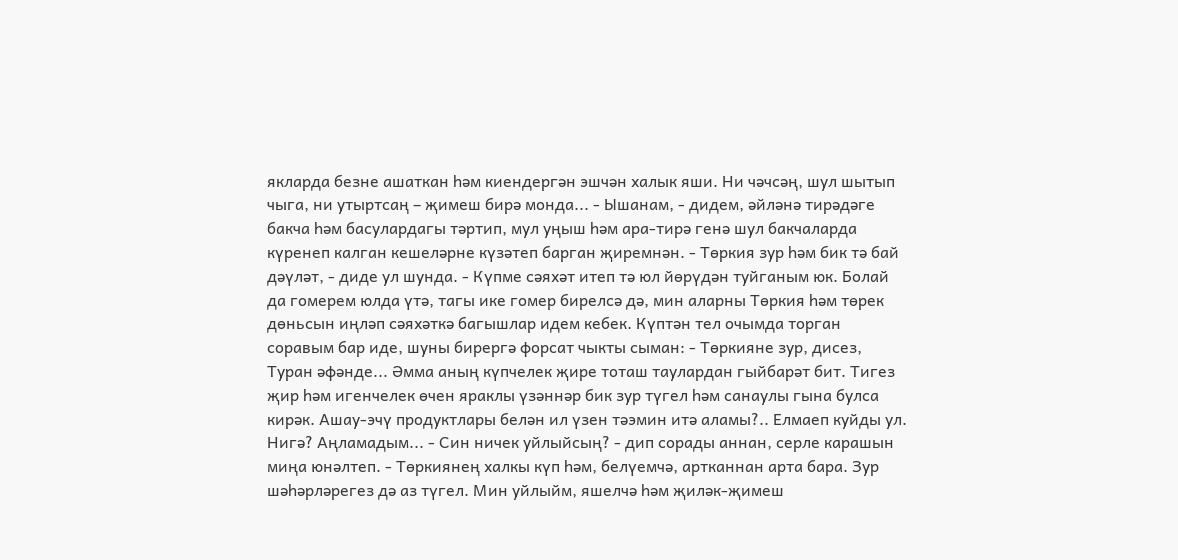якларда безне ашаткан һәм киендергән эшчән халык яши. Ни чәчсәң, шул шытып чыга, ни утыртсаң – җимеш бирә монда... - Ышанам, - дидем, әйләнә тирәдәге бакча һәм басулардагы тәртип, мул уңыш һәм ара-тирә генә шул бакчаларда күренеп калган кешеләрне күзәтеп барган җиремнән. - Төркия зур һәм бик тә бай дәүләт, - диде ул шунда. - Күпме сәяхәт итеп тә юл йөрүдән туйганым юк. Болай да гомерем юлда үтә, тагы ике гомер бирелсә дә, мин аларны Төркия һәм төрек дөньсын иңләп сәяхәткә багышлар идем кебек. Күптән тел очымда торган соравым бар иде, шуны бирергә форсат чыкты сыман: - Төркияне зур, дисез, Туран әфәнде... Әмма аның күпчелек җире тоташ таулардан гыйбарәт бит. Тигез җир һәм игенчелек өчен яраклы үзәннәр бик зур түгел һәм санаулы гына булса кирәк. Ашау-эчү продуктлары белән ил үзен тәэмин итә аламы?.. Елмаеп куйды ул. Нигә? Аңламадым... - Син ничек уйлыйсың? - дип сорады аннан, серле карашын миңа юнәлтеп. - Төркиянең халкы күп һәм, белүемчә, артканнан арта бара. Зур шәһәрләрегез дә аз түгел. Мин уйлыйм, яшелчә һәм җиләк-җимеш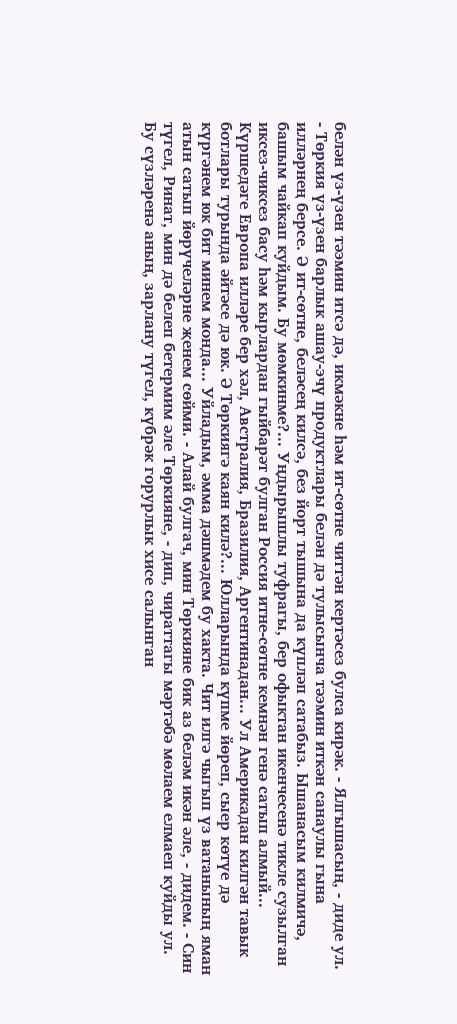белән үз-үзен тәэмин итсә дә, икмәкне һәм ит-сөтне читтән кертәсез булса кирәк. - Ялгышасың, - диде ул. - Төркия үз-үзен барлык ашау-эчү продуктлары белән дә тулысынча тәэмин иткән санаулы гына илләрнең берсе. Ә ит-сөтне, беләсең килсә, без йорт тышына да күпләп сатабыз. Ышанасым килмичә, башым чайкап куйдым. Бу мөмкинме?... Уңдырышлы туфрагы, бер офыктан икенчесенә тикле сузылган иксез-чиксез басу һәм кырлардан гыйбарәт булган Россия итне-сөтне кемнән генә сатып алмый... Күршедәге Европа илләре бер хәл, Австралия, Бразилия, Аргентинадан... Ул Америкадан килгән тавык ботлары турында әйтәсе дә юк. Ә Төркиягә каян килә?... Юлларында күпме йөреп, сыер көтүе дә күргәнем юк бит минем монда... Уйладым, әмма дәшмәдем бу хакта. Чит илгә чыгып үз ватанының яман атын сатып йөрүчеләрне җенем сөйми. - Алай булгач, мин Төркияне бик аз беләм икән әле, - дидем. - Син түгел, Ринат, мин дә белеп бетермим әле Төркияне, - дип, чираттагы мәртәбә мөлаем елмаеп куйды ул. Бу сүзләренә аның, зарлану түгел, күбрәк горурлык хисе салынган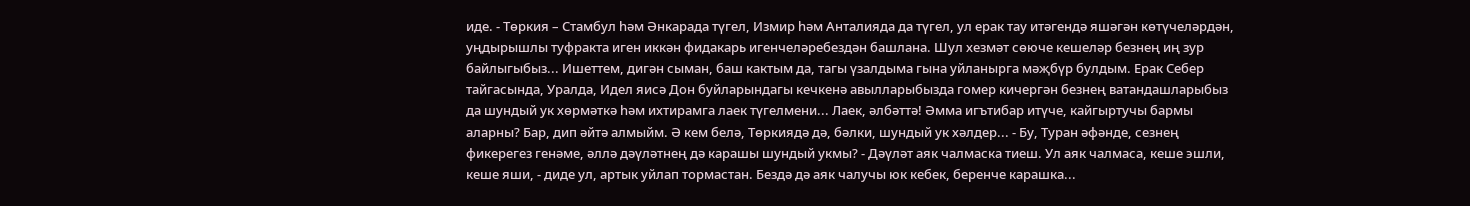иде. - Төркия – Стамбул һәм Әнкарада түгел, Измир һәм Анталияда да түгел, ул ерак тау итәгендә яшәгән көтүчеләрдән, уңдырышлы туфракта иген иккән фидакарь игенчеләребездән башлана. Шул хезмәт сөюче кешеләр безнең иң зур байлыгыбыз... Ишеттем, дигән сыман, баш кактым да, тагы үзалдыма гына уйланырга мәҗбүр булдым. Ерак Себер тайгасында, Уралда, Идел яисә Дон буйларындагы кечкенә авылларыбызда гомер кичергән безнең ватандашларыбыз да шундый ук хөрмәткә һәм ихтирамга лаек түгелмени... Лаек, әлбәттә! Әмма игътибар итүче, кайгыртучы бармы аларны? Бар, дип әйтә алмыйм. Ә кем белә, Төркиядә дә, бәлки, шундый ук хәлдер... - Бу, Туран әфәнде, сезнең фикерегез генәме, әллә дәүләтнең дә карашы шундый укмы? - Дәүләт аяк чалмаска тиеш. Ул аяк чалмаса, кеше эшли, кеше яши, - диде ул, артык уйлап тормастан. Бездә дә аяк чалучы юк кебек, беренче карашка...